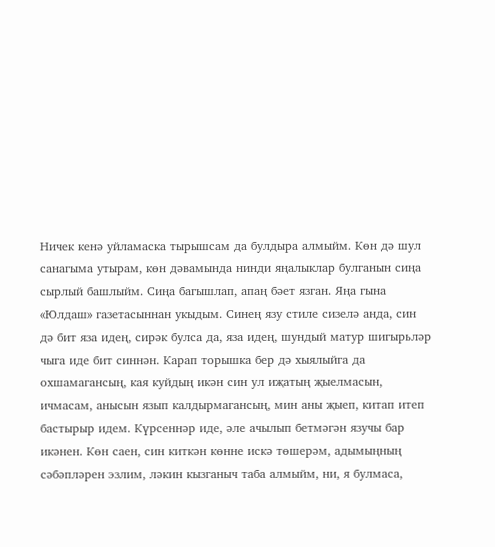Ничек кенә уйламаска тырышсам да булдыра алмыйм. Көн дә шул санагыма утырам, көн дәвамында нинди яңалыклар булганын сиңа сырлый башлыйм. Сиңа багышлап, апаң бәет язган. Яңа гына «Юлдаш» газетасыннан укыдым. Синең язу стиле сизелә анда, син дә бит яза идең, сирәк булса да, яза идең, шундый матур шигырьләр чыга иде бит синнән. Карап торышка бер дә хыялыйга да охшамагансың, кая куйдың икән син ул иҗатың җыелмасын, ичмасам, анысын язып калдырмагансың, мин аны җыеп, китап итеп бастырыр идем. Күрсеннәр иде, әле ачылып бетмәгән язучы бар икәнен. Көн саен, син киткән көнне искә төшерәм, адымыңның сәбәпләрен эзлим, ләкин кызганыч таба алмыйм, ни, я булмаса,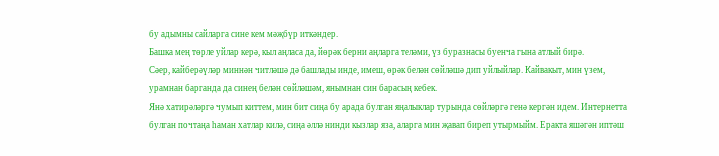бу адымны сайларга сине кем мәҗбүр иткәндер.
Башка мең төрле уйлар керә, кыл аңласа да, йөрәк берни аңларга теләми, үз буразнасы буенча гына атлый бирә.
Сәер, кайберәүләр миннән читләшә дә башлады инде, имеш, өрәк белән сөйләшә дип уйлыйлар. Кайвакыт, мин үзем, урамнан барганда да синең белән сөйләшәм, янымнан син барасың кебек.
Янә хатирәләргә чумып киттем, мин бит сиңа бу арада булган яңалыклар турында сөйләргә генә кергән идем. Интернетта булган почтаңа һаман хатлар килә, сиңа әллә нинди кызлар яза, аларга мин җавап биреп утырмыйм. Еракта яшәгән иптәш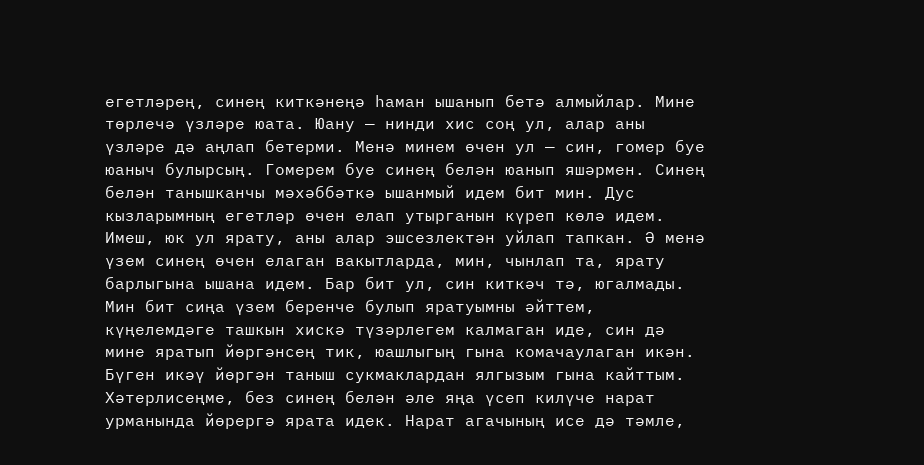егетләрең, синең киткәнеңә һаман ышанып бетә алмыйлар. Мине төрлечә үзләре юата. Юану — нинди хис соң ул, алар аны үзләре дә аңлап бетерми. Менә минем өчен ул — син, гомер буе юаныч булырсың. Гомерем буе синең белән юанып яшәрмен. Синең белән танышканчы мәхәббәткә ышанмый идем бит мин. Дус кызларымның егетләр өчен елап утырганын күреп көлә идем. Имеш, юк ул ярату, аны алар эшсезлектән уйлап тапкан. Ә менә үзем синең өчен елаган вакытларда, мин, чынлап та, ярату барлыгына ышана идем. Бар бит ул, син киткәч тә, югалмады. Мин бит сиңа үзем беренче булып яратуымны әйттем, күңелемдәге ташкын хискә түзәрлегем калмаган иде, син дә мине яратып йөргәнсең тик, юашлыгың гына комачаулаган икән. Бүген икәү йөргән таныш сукмаклардан ялгызым гына кайттым. Хәтерлисеңме, без синең белән әле яңа үсеп килүче нарат урманында йөрергә ярата идек. Нарат агачының исе дә тәмле,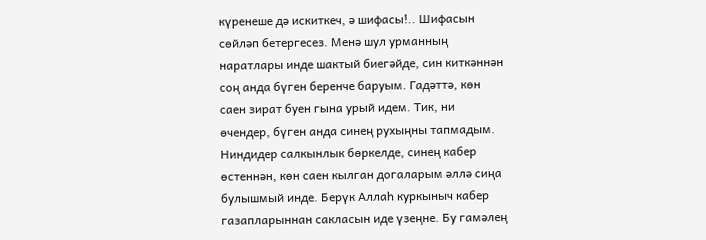күренеше дә искиткеч, ә шифасы!.. Шифасын сөйләп бетергесез. Менә шул урманның наратлары инде шактый биегәйде, син киткәннән соң анда бүген беренче баруым. Гадәттә, көн саен зират буен гына урый идем. Тик, ни өчендер, бүген анда синең рухыңны тапмадым. Ниндидер салкынлык бөркелде, синең кабер өстеннән, көн саен кылган догаларым әллә сиңа булышмый инде. Берүк Аллаһ куркыныч кабер газапларыннан сакласын иде үзеңне. Бу гамәлең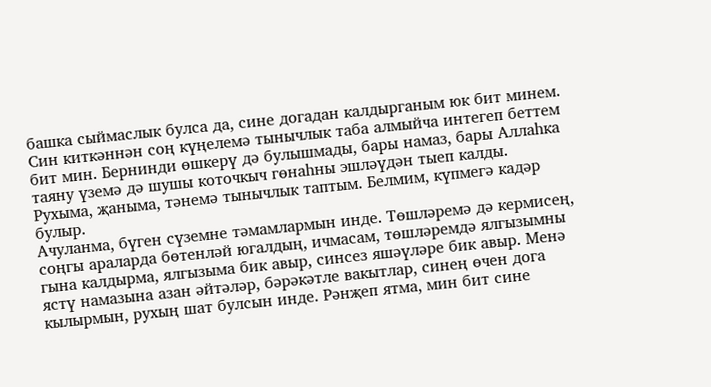башка сыймаслык булса да, сине догадан калдырганым юк бит минем. Син киткәннән соң күңелемә тынычлык таба алмыйча интегеп беттем бит мин. Бернинди өшкерү дә булышмады, бары намаз, бары Аллаһка таяну үземә дә шушы коточкыч гөнаһны эшләүдән тыеп калды. Рухыма, җаныма, тәнемә тынычлык таптым. Белмим, күпмегә кадәр булыр.
Ачуланма, бүген сүземне тәмамлармын инде. Төшләремә дә кермисең, соңгы араларда бөтенләй югалдың, ичмасам, төшләремдә ялгызымны гына калдырма, ялгызыма бик авыр, синсез яшәүләре бик авыр. Менә ястү намазына азан әйтәләр, бәрәкәтле вакытлар, синең өчен дога кылырмын, рухың шат булсын инде. Рәнҗеп ятма, мин бит сине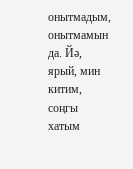онытмадым, онытмамын да. Йә, ярый, мин китим, соңгы хатым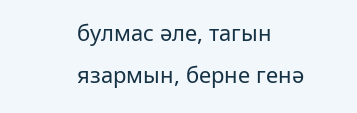булмас әле, тагын язармын, берне генә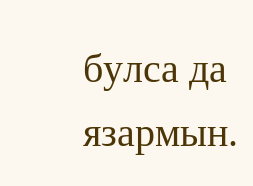булса да язармын.